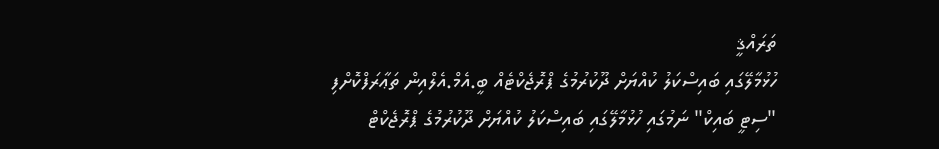ތަރައްޤީ
ހުޅުމާލޭގައި ބައިސްކަލު ކުއްޔަށް ދޫކުރުމުގެ ޕްރޮޖެކްޓެއް ބީ.އެމް.އެލްއިން ތަޢާރަފްކޮށްފި
"ސިޓީ ބައިކް" ނަމުގައި ހުޅުމާލޭގައި ބައިސްކަލު ކުއްޔަށް ދޫކުރުމުގެ ޕްރޮޖެކްޓް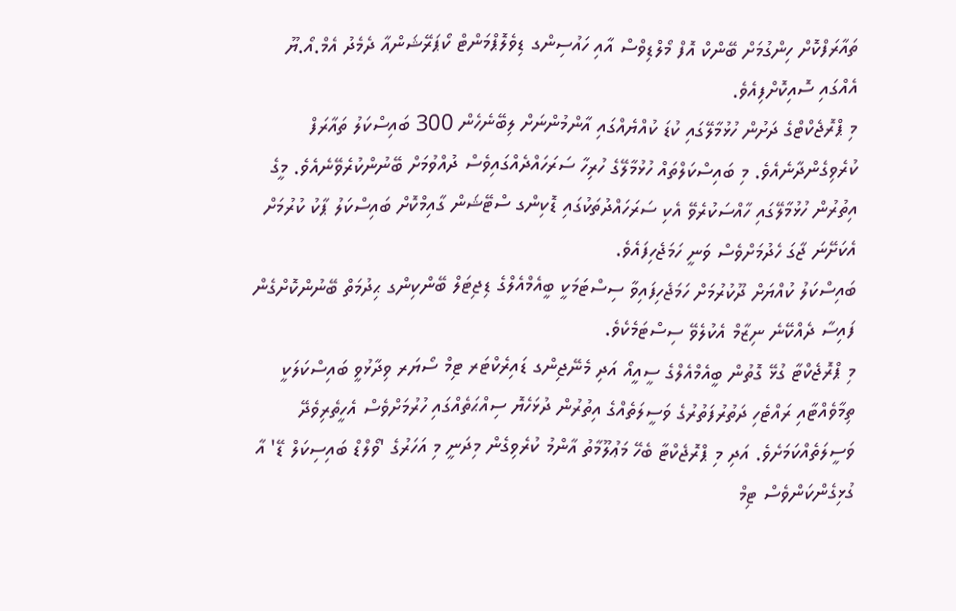ތައާރަފްކޮށް ހިންގުމަށް ބޭންކް އޮފް މޯލްޑިވްސް އާއި ހައުސިންގ ޑިވެލޮޕްމަންޓް ކޯޕަރޭޝަންއާ ދެމެދު އެމް.އޯ.ޔޫ އެއްގައި ސޮއިކޮށްފިއެވެ.
މި ޕްރޮޖެކްޓްގެ ދަށުން ހުޅުމާލޭގައި ކުޑަ ކުއްޔެއްގައި އާންމުންނަށް ލިބޭނެހެން 300 ބައިސްކަލު ތައާރަފް ކުރެވިގެންދާނެއެވެ. މި ބައިސްކަލްތައް ހުޅުމާލޭގެ ހުރިހާ ސަރަހައްދެއްގައިވެސް ދުއްވުމަށް ބޭނުންކުރެވޭނެއެވެ. މީގެ އިތުރުން ހުޅުމާލޭގައި ހާއްސަކުރެވޭ އެކި ސަރަހައްދުތަކުގައި ޑޮކިންގ ސްޓޭޝަން ގާއިމްކޮށް ބައިސްކަލު ޕާކު ކުރުމަށް އެކަށޭނަ ޖާގަ ހެދުމަށްވެސް ވަނީ ހަމަޖެހިފައެވެ.
ބައިސްކަލު ކުއްޔަށް ދޫކުރުމަށް ހަމަޖެހިފައިވާ ސިސްޓަމަކީ ބީއެމްއެލްގެ ޑިޖިޓަލް ބޭންކިންގ ޙިދުމަތް ބޭނުންކޮށްގެން ފައިސާ ދެއްކޭނެ ނިޒާމް އެކުލެވޭ ސިސްޓަމެކެވެ.
މި ޕްރޮޖެކްޓާ ގުޅޭ ގޮތުން ބީއެމްއެލްގެ ސީއީއޯ އަދި މެނޭޖިންގ ޑައިރެކްޓަރ ޓިމް ސޯޔަރ ވިދާޅުވީ ބައިސްކަލަކީ ތިމާވެއްޓާއި ރައްޓެހި ދަތުރުފަތުރުގެ ވަސީލަތެއްގެ އިތުރުން ދުޅަހެޔޮ ސިއްޙަތެއްގައި ހުރުމަށްވެސް އެހީތެރިވެދޭ ވަސީލަތެއްކަމަށެވެ. އަދި މި ޕްރޮޖެކްޓާ ބެހޭ މަޢުލޫމާތު އާންމު ކުރެވިގެން މިދަނީ މި އަހަރުގެ 'ވޯލްޑް ބައިސިކަލް ޑޭ' އާ ގުޅިގެންކަންވެސް ޓިމް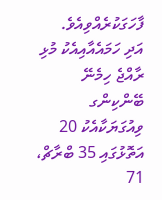ފާހަގަކުރެއްވިއެވެ.
އަދި ހަމައެއާއިއެކު މުޅި ރާއްޖެ ހިމެނޭ ބޭންކިންގ ވިއުގަޔަކާއެކު 20 އަތޮޅުގައި 35 ބްރާޗް، 71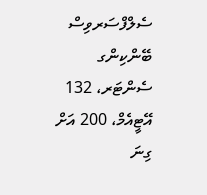ސެލްފްސަރވިސް ބޭންކިންގ ސެންޓަރ، 132 އޭޓީއެމް، 200 އަށް ގިނަ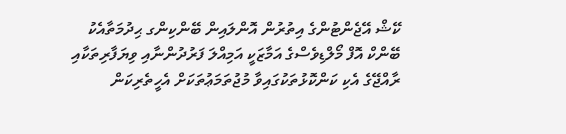ކޭޝް އޭޖެންޓުންގެ އިތުރުން އޮންލައިން ބޭންކިންގ ޙިދުމަތާއެކު ބޭންކް އޮފް މޯލްޑިވެސްގެ އަމާޒަކީ އަމިއްލަ ފަރުދުންނާއި ވިޔަފާރިތަކާއި ރާއްޖޭގެ އެކި ކަންކޮޅުތަކުގައިވާ މުޖުތަމަޢުތަކަށް އެހީތެރިކަން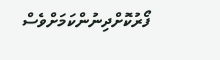ފޯރުކޮށްދިނުންކަމަށްވެސް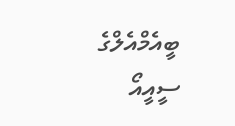ބީއެމްއެލްގެ ސީއީއޯ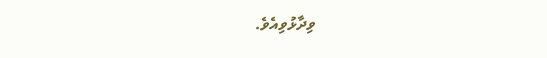ވިދާޅުވިއެވެ.